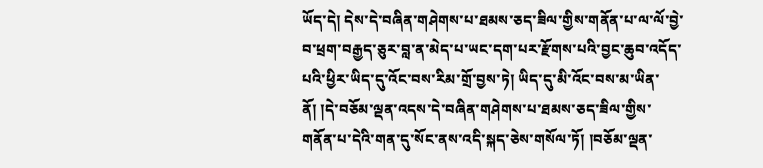ཡོད་དེ། དེས་དེ་བཞིན་གཤེགས་པ་ཐམས་ཅད་ཟིལ་གྱིས་གནོན་པ་ལ་ལོ་བྱེ་བ་ཕྲག་བརྒྱད་ཅུར་བླ་ན་མེད་པ་ཡང་དག་པར་རྫོགས་པའི་བྱང་ཆུབ་འདོད་པའི་ཕྱིར་ཡིད་དུ་འོང་བས་རིམ་གྲོ་བྱས་ཏེ། ཡིད་དུ་མི་འོང་བས་མ་ཡིན་ནོ། །དེ་བཅོམ་ལྡན་འདས་དེ་བཞིན་གཤེགས་པ་ཐམས་ཅད་ཟིལ་གྱིས་གནོན་པ་དེའི་གན་དུ་སོང་ནས་འདི་སྐད་ཅེས་གསོལ་ཏོ། །བཅོམ་ལྡན་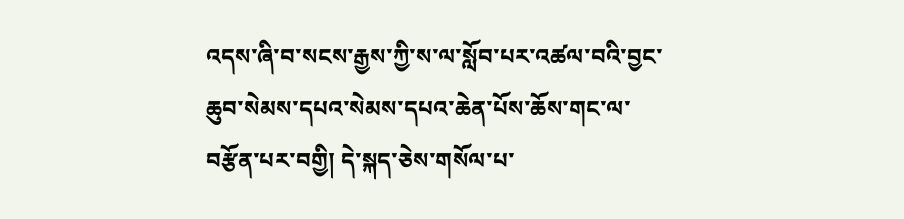འདས་ཞི་བ་སངས་རྒྱས་ཀྱི་ས་ལ་སློབ་པར་འཚལ་བའི་བྱང་ཆུབ་སེམས་དཔའ་སེམས་དཔའ་ཆེན་པོས་ཆོས་གང་ལ་བརྩོན་པར་བགྱི། དེ་སྐད་ཅེས་གསོལ་པ་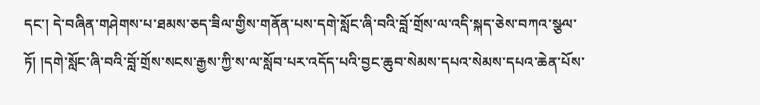དང་། དེ་བཞིན་གཤེགས་པ་ཐམས་ཅད་ཟིལ་གྱིས་གནོན་པས་དགེ་སློང་ཞི་བའི་བློ་གྲོས་ལ་འདི་སྐད་ཅེས་བཀའ་སྩལ་ཏོ། །དགེ་སློང་ཞི་བའི་བློ་གྲོས་སངས་རྒྱས་ཀྱི་ས་ལ་སློབ་པར་འདོད་པའི་བྱང་ཆུབ་སེམས་དཔའ་སེམས་དཔའ་ཆེན་པོས་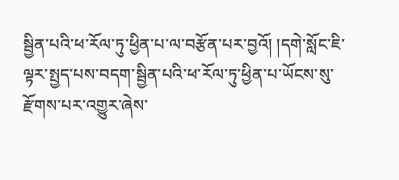སྦྱིན་པའི་ཕ་རོལ་ཏུ་ཕྱིན་པ་ལ་བརྩོན་པར་བྱའོ། །དགེ་སློང་ཇི་ལྟར་སྤྱད་པས་བདག་སྦྱིན་པའི་ཕ་རོལ་ཏུ་ཕྱིན་པ་ཡོངས་སུ་རྫོགས་པར་འགྱུར་ཞེས་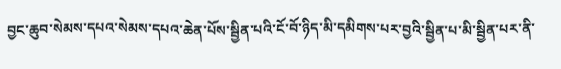བྱང་ཆུབ་སེམས་དཔའ་སེམས་དཔའ་ཆེན་པོས་སྦྱིན་པའི་ངོ་བོ་ཉིད་མི་དམིགས་པར་བྱའི་སྦྱིན་པ་མི་སྦྱིན་པར་ནི་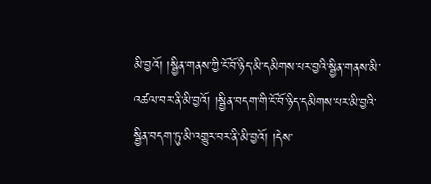མི་བྱའོ། །སྦྱིན་གནས་ཀྱི་ངོ་བོ་ཉིད་མི་དམིགས་པར་བྱའི་སྦྱིན་གནས་མི་འཚལ་བར་ནི་མི་བྱའོ། །སྦྱིན་བདག་གི་ངོ་བོ་ཉིད་དམིགས་པར་མི་བྱའི་སྦྱིན་བདག་ཏུ་མི་འགྱུར་བར་ནི་མི་བྱའོ། །དེས་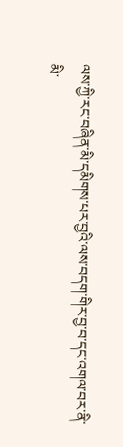ལས་ཀྱི་རང་བཞིན་མི་དམིགས་པར་བྱའི་ལས་བདག་གིར་བྱ་བ་དང་འགལ་བར་ནི་མི་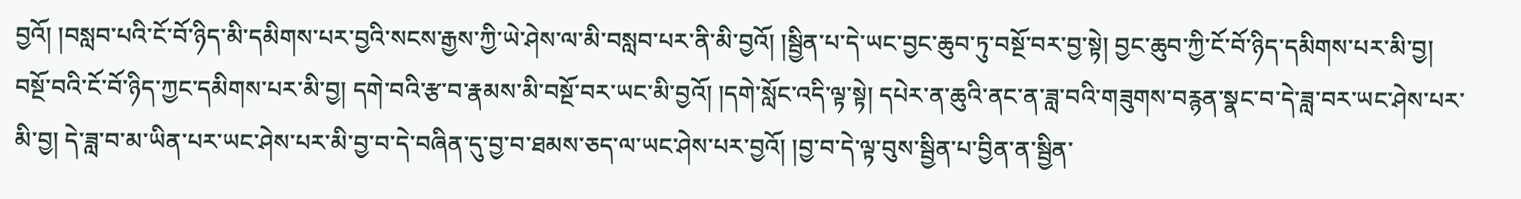བྱའོ། །བསླབ་པའི་ངོ་བོ་ཉིད་མི་དམིགས་པར་བྱའི་སངས་རྒྱས་ཀྱི་ཡེ་ཤེས་ལ་མི་བསླབ་པར་ནི་མི་བྱའོ། །སྦྱིན་པ་དེ་ཡང་བྱང་ཆུབ་ཏུ་བསྔོ་བར་བྱ་སྟེ། བྱང་ཆུབ་ཀྱི་ངོ་བོ་ཉིད་དམིགས་པར་མི་བྱ། བསྔོ་བའི་ངོ་བོ་ཉིད་ཀྱང་དམིགས་པར་མི་བྱ། དགེ་བའི་རྩ་བ་རྣམས་མི་བསྔོ་བར་ཡང་མི་བྱའོ། །དགེ་སློང་འདི་ལྟ་སྟེ། དཔེར་ན་ཆུའི་ནང་ན་ཟླ་བའི་གཟུགས་བརྙན་སྣང་བ་དེ་ཟླ་བར་ཡང་ཤེས་པར་མི་བྱ། དེ་ཟླ་བ་མ་ཡིན་པར་ཡང་ཤེས་པར་མི་བྱ་བ་དེ་བཞིན་དུ་བྱ་བ་ཐམས་ཅད་ལ་ཡང་ཤེས་པར་བྱའོ། །བྱ་བ་དེ་ལྟ་བུས་སྦྱིན་པ་བྱིན་ན་སྦྱིན་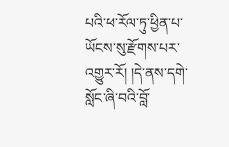པའི་ཕ་རོལ་ཏུ་ཕྱིན་པ་ཡོངས་སུ་རྫོགས་པར་འགྱུར་རོ། །དེ་ནས་དགེ་སློང་ཞི་བའི་བློ་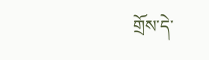གྲོས་དེ་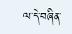ལ་དེ་བཞིན་